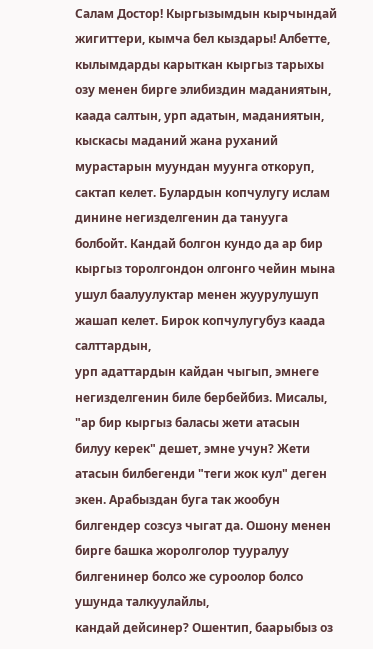Салам Достор! Кыргызымдын кырчындай жигиттери, кымча бел кыздары! Албетте, кылымдарды карыткан кыргыз тарыхы озу менен бирге элибиздин маданиятын,
каада салтын, урп адатын, маданиятын,
кыскасы маданий жана руханий мурастарын муундан муунга откоруп, сактап келет. Булардын копчулугу ислам динине негизделгенин да танууга болбойт. Кандай болгон кундо да ар бир кыргыз торолгондон олгонго чейин мына ушул баалуулуктар менен жуурулушуп жашап келет. Бирок копчулугубуз каада салттардын,
урп адаттардын кайдан чыгып, эмнеге негизделгенин биле бербейбиз. Мисалы, "ар бир кыргыз баласы жети атасын билуу керек" дешет, эмне учун? Жети атасын билбегенди "теги жок кул" деген экен. Арабыздан буга так жообун билгендер созсуз чыгат да. Ошону менен бирге башка жоролголор тууралуу билгенинер болсо же суроолор болсо ушунда талкуулайлы,
кандай дейсинер? Ошентип, баарыбыз оз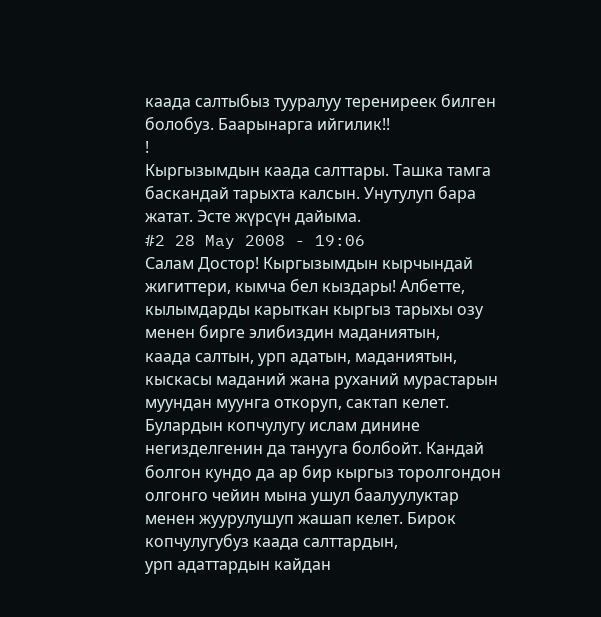каада салтыбыз тууралуу терениреек билген болобуз. Баарынарга ийгилик!!
!
Кыргызымдын каада салттары. Ташка тамга баскандай тарыхта калсын. Унутулуп бара жатат. Эсте жүрсүн дайыма.
#2 28 May 2008 - 19:06
Салам Достор! Кыргызымдын кырчындай жигиттери, кымча бел кыздары! Албетте, кылымдарды карыткан кыргыз тарыхы озу менен бирге элибиздин маданиятын,
каада салтын, урп адатын, маданиятын,
кыскасы маданий жана руханий мурастарын муундан муунга откоруп, сактап келет. Булардын копчулугу ислам динине негизделгенин да танууга болбойт. Кандай болгон кундо да ар бир кыргыз торолгондон олгонго чейин мына ушул баалуулуктар менен жуурулушуп жашап келет. Бирок копчулугубуз каада салттардын,
урп адаттардын кайдан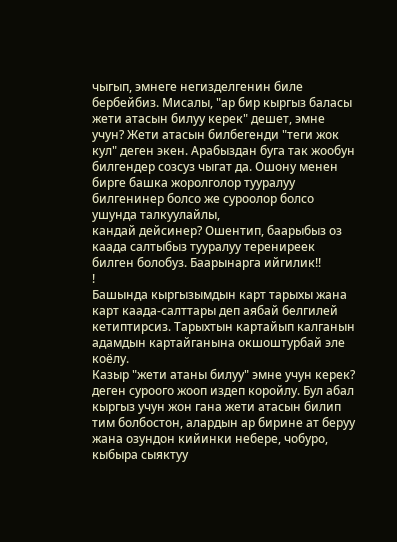чыгып, эмнеге негизделгенин биле бербейбиз. Мисалы, "ар бир кыргыз баласы жети атасын билуу керек" дешет, эмне учун? Жети атасын билбегенди "теги жок кул" деген экен. Арабыздан буга так жообун билгендер созсуз чыгат да. Ошону менен бирге башка жоролголор тууралуу билгенинер болсо же суроолор болсо ушунда талкуулайлы,
кандай дейсинер? Ошентип, баарыбыз оз каада салтыбыз тууралуу терениреек билген болобуз. Баарынарга ийгилик!!
!
Башында кыргызымдын карт тарыхы жана карт каада-салттары деп аябай белгилей кетиптирсиз. Тарыхтын картайып калганын адамдын картайганына окшоштурбай эле коёлу.
Казыр "жети атаны билуу" эмне учун керек? деген суроого жооп издеп коройлу. Бул абал кыргыз учун жон гана жети атасын билип тим болбостон, алардын ар бирине ат беруу жана озундон кийинки небере, чобуро, кыбыра сыяктуу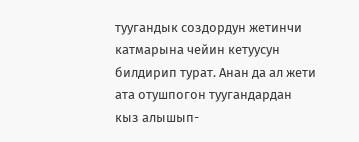туугандык создордун жетинчи катмарына чейин кетуусун билдирип турат. Анан да ал жети ата отушпогон туугандардан кыз алышып-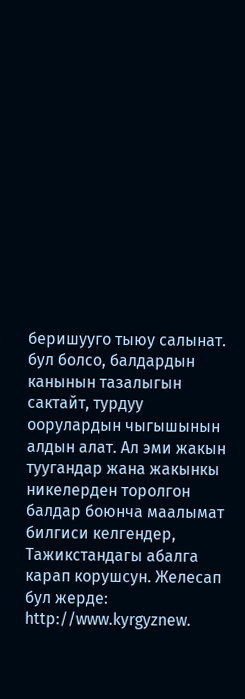беришууго тыюу салынат. бул болсо, балдардын канынын тазалыгын сактайт, турдуу оорулардын чыгышынын алдын алат. Ал эми жакын туугандар жана жакынкы никелерден торолгон балдар боюнча маалымат билгиси келгендер, Тажикстандагы абалга карап корушсун. Желесап бул жерде:
http://www.kyrgyznew.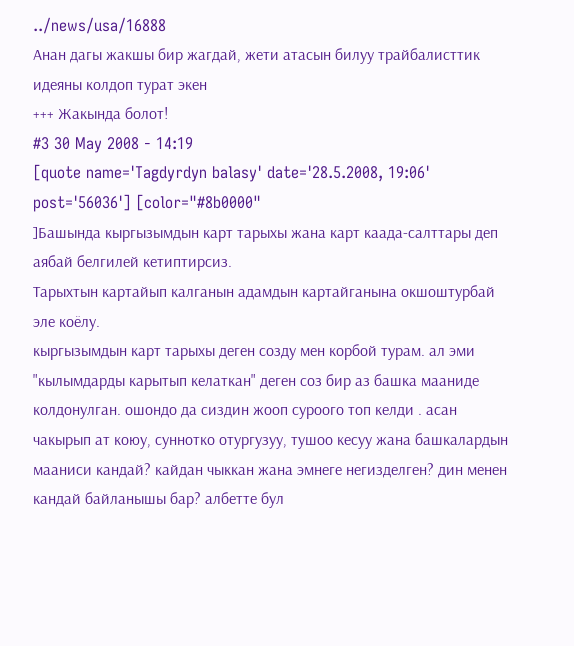../news/usa/16888
Анан дагы жакшы бир жагдай, жети атасын билуу трайбалисттик идеяны колдоп турат экен
+++ Жакында болот!
#3 30 May 2008 - 14:19
[quote name='Tagdyrdyn balasy' date='28.5.2008, 19:06' post='56036'] [color="#8b0000"
]Башында кыргызымдын карт тарыхы жана карт каада-салттары деп аябай белгилей кетиптирсиз.
Тарыхтын картайып калганын адамдын картайганына окшоштурбай эле коёлу.
кыргызымдын карт тарыхы деген созду мен корбой турам. ал эми "кылымдарды карытып келаткан" деген соз бир аз башка мааниде колдонулган. ошондо да сиздин жооп суроого топ келди . асан чакырып ат коюу, суннотко отургузуу, тушоо кесуу жана башкалардын мааниси кандай? кайдан чыккан жана эмнеге негизделген? дин менен кандай байланышы бар? албетте бул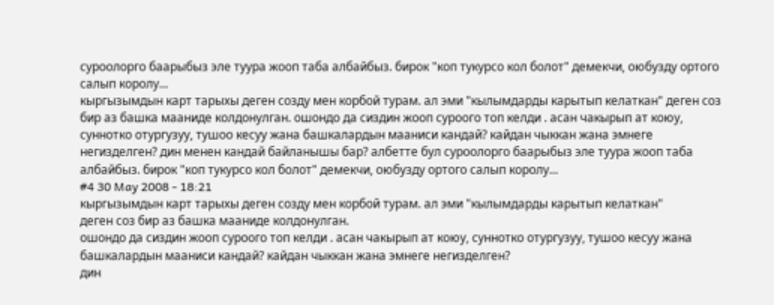суроолорго баарыбыз эле туура жооп таба албайбыз. бирок "коп тукурсо кол болот" демекчи, оюбузду ортого салып королу...
кыргызымдын карт тарыхы деген созду мен корбой турам. ал эми "кылымдарды карытып келаткан" деген соз бир аз башка мааниде колдонулган. ошондо да сиздин жооп суроого топ келди . асан чакырып ат коюу, суннотко отургузуу, тушоо кесуу жана башкалардын мааниси кандай? кайдан чыккан жана эмнеге негизделген? дин менен кандай байланышы бар? албетте бул суроолорго баарыбыз эле туура жооп таба албайбыз. бирок "коп тукурсо кол болот" демекчи, оюбузду ортого салып королу...
#4 30 May 2008 - 18:21
кыргызымдын карт тарыхы деген созду мен корбой турам. ал эми "кылымдарды карытып келаткан"
деген соз бир аз башка мааниде колдонулган.
ошондо да сиздин жооп суроого топ келди . асан чакырып ат коюу, суннотко отургузуу, тушоо кесуу жана башкалардын мааниси кандай? кайдан чыккан жана эмнеге негизделген?
дин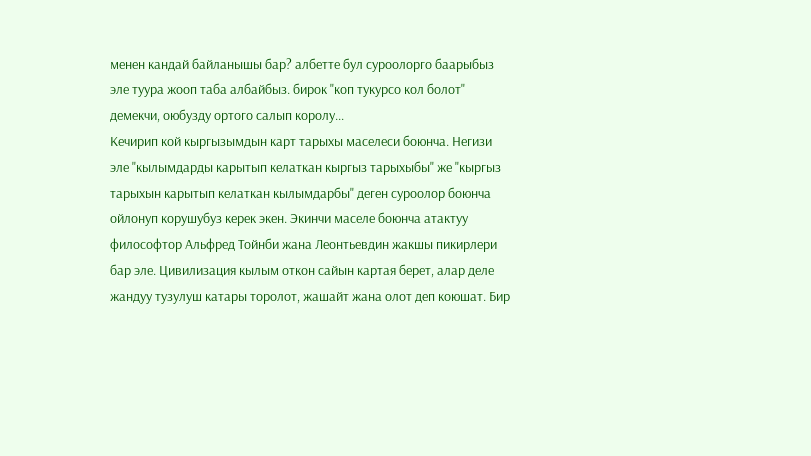менен кандай байланышы бар? албетте бул суроолорго баарыбыз эле туура жооп таба албайбыз. бирок "коп тукурсо кол болот" демекчи, оюбузду ортого салып королу...
Кечирип кой кыргызымдын карт тарыхы маселеси боюнча. Негизи эле "кылымдарды карытып келаткан кыргыз тарыхыбы" же "кыргыз тарыхын карытып келаткан кылымдарбы" деген суроолор боюнча ойлонуп корушубуз керек экен. Экинчи маселе боюнча атактуу философтор Альфред Тойнби жана Леонтьевдин жакшы пикирлери бар эле. Цивилизация кылым откон сайын картая берет, алар деле жандуу тузулуш катары торолот, жашайт жана олот деп коюшат. Бир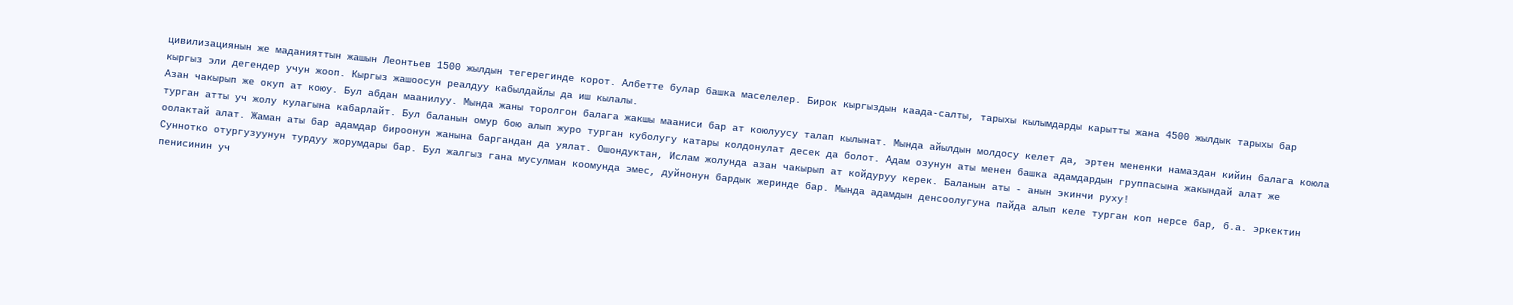цивилизациянын же маданияттын жашын Леонтьев 1500 жылдын тегерегинде корот. Албетте булар башка маселелер. Бирок кыргыздын каада-салты, тарыхы кылымдарды карытты жана 4500 жылдык тарыхы бар кыргыз эли дегендер учун жооп. Кыргыз жашоосун реалдуу кабылдайлы да иш кылалы.
Азан чакырып же окуп ат коюу. Бул абдан маанилуу. Мында жаны торолгон балага жакшы мааниси бар ат коюлуусу талап кылынат. Мында айылдын молдосу келет да, эртен мененки намаздан кийин балага коюла турган атты уч жолу кулагына кабарлайт. Бул баланын омур бою алып журо турган куболугу катары колдонулат десек да болот. Адам озунун аты менен башка адамдардын группасына жакындай алат же оолактай алат. Жаман аты бар адамдар бироонун жанына баргандан да уялат. Ошондуктан, Ислам жолунда азан чакырып ат койдуруу керек. Баланын аты - анын экинчи руху!
Суннотко отургузуунун турдуу жорумдары бар. Бул жалгыз гана мусулман коомунда эмес, дуйнонун бардык жеринде бар. Мында адамдын денсоолугуна пайда алып келе турган коп нерсе бар, б.а. эркектин пенисинин уч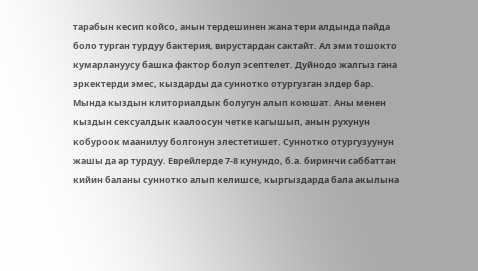тарабын кесип койсо, анын тердешинен жана тери алдында пайда боло турган турдуу бактерия, вирустардан сактайт. Ал эми тошокто кумарлануусу башка фактор болуп эсептелет. Дуйнодо жалгыз гана эркектерди эмес, кыздарды да суннотко отургузган элдер бар. Мында кыздын клиториалдык болугун алып коюшат. Аны менен кыздын сексуалдык каалоосун четке кагышып, анын рухунун кобуроок маанилуу болгонун элестетишет. Суннотко отургузуунун жашы да ар турдуу. Еврейлерде 7-8 кунундо, б.а. биринчи саббаттан кийин баланы суннотко алып келишсе, кыргыздарда бала акылына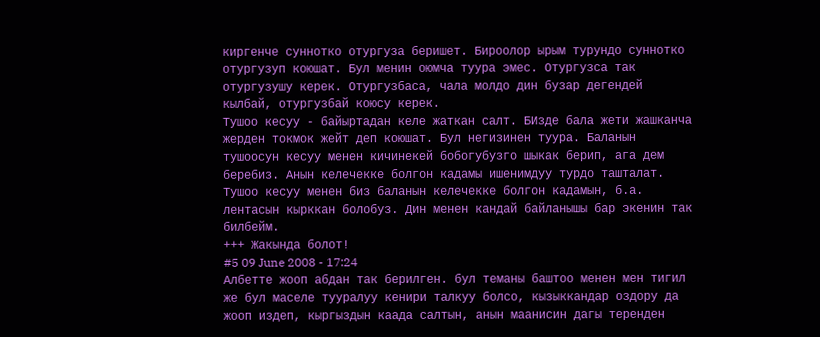киргенче суннотко отургуза беришет. Бироолор ырым турундо суннотко отургузуп коюшат. Бул менин оюмча туура эмес. Отургузса так отургузушу керек. Отургузбаса, чала молдо дин бузар дегендей кылбай, отургузбай коюсу керек.
Тушоо кесуу - байыртадан келе жаткан салт. БИзде бала жети жашканча жерден токмок жейт деп коюшат. Бул негизинен туура. Баланын тушоосун кесуу менен кичинекей бобогубузго шыкак берип, ага дем беребиз. Анын келечекке болгон кадамы ишенимдуу турдо ташталат. Тушоо кесуу менен биз баланын келечекке болгон кадамын, б.а. лентасын кырккан болобуз. Дин менен кандай байланышы бар экенин так билбейм.
+++ Жакында болот!
#5 09 June 2008 - 17:24
Албетте жооп абдан так берилген. бул теманы баштоо менен мен тигил же бул маселе тууралуу кенири талкуу болсо, кызыккандар оздору да жооп издеп, кыргыздын каада салтын, анын маанисин дагы теренден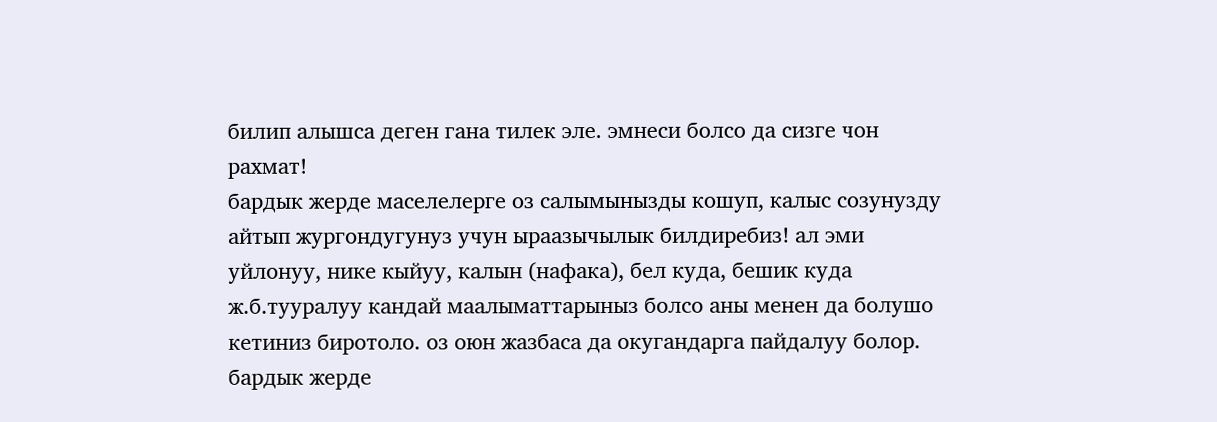билип алышса деген гана тилек эле. эмнеси болсо да сизге чон рахмат!
бардык жерде маселелерге оз салымынызды кошуп, калыс созунузду айтып жургондугунуз учун ыраазычылык билдиребиз! ал эми уйлонуу, нике кыйуу, калын (нафака), бел куда, бешик куда ж.б.тууралуу кандай маалыматтарыныз болсо аны менен да болушо кетиниз биротоло. оз оюн жазбаса да окугандарга пайдалуу болор.
бардык жерде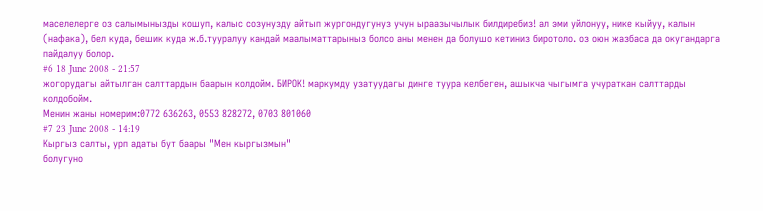маселелерге оз салымынызды кошуп, калыс созунузду айтып жургондугунуз учун ыраазычылык билдиребиз! ал эми уйлонуу, нике кыйуу, калын (нафака), бел куда, бешик куда ж.б.тууралуу кандай маалыматтарыныз болсо аны менен да болушо кетиниз биротоло. оз оюн жазбаса да окугандарга пайдалуу болор.
#6 18 June 2008 - 21:57
жогорудагы айтылган салттардын баарын колдойм. БИРОК! маркумду узатуудагы динге туура келбеген, ашыкча чыгымга учураткан салттарды колдобойм.
Менин жаны номерим:0772 636263, 0553 828272, 0703 801060
#7 23 June 2008 - 14:19
Кыргыз салты, урп адаты бут баары "Мен кыргызмын"
болугуно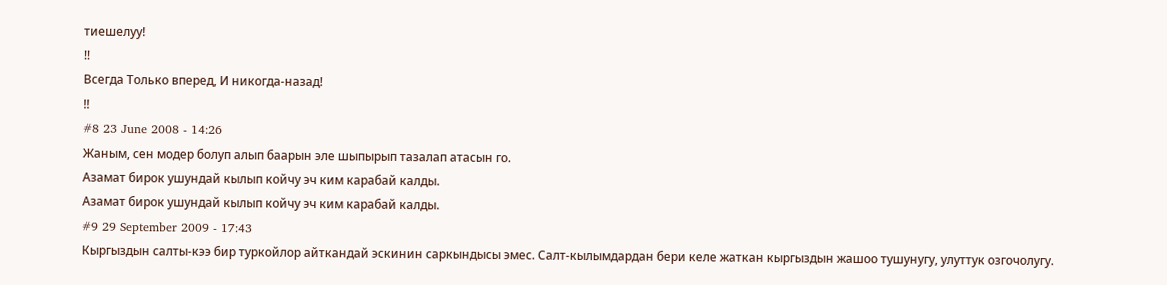тиешелуу!
!!
Всегда Только вперед, И никогда-назад!
!!
#8 23 June 2008 - 14:26
Жаным, сен модер болуп алып баарын эле шыпырып тазалап атасын го.
Азамат бирок ушундай кылып койчу эч ким карабай калды.
Азамат бирок ушундай кылып койчу эч ким карабай калды.
#9 29 September 2009 - 17:43
Кыргыздын салты-кээ бир туркойлор айткандай эскинин саркындысы эмес. Салт-кылымдардан бери келе жаткан кыргыздын жашоо тушунугу, улуттук озгочолугу.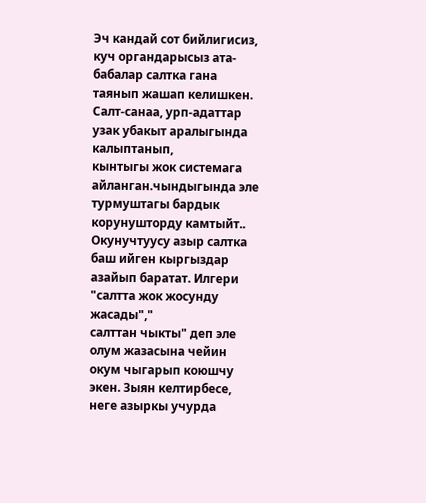Эч кандай сот бийлигисиз,
куч органдарысыз ата-бабалар салтка гана таянып жашап келишкен. Салт-санаа, урп-адаттар узак убакыт аралыгында калыптанып,
кынтыгы жок системага айланган.чындыгында эле турмуштагы бардык корунушторду камтыйт.. Окунучтуусу азыр салтка баш ийген кыргыздар азайып баратат. Илгери "салтта жок жосунду жасады","
салттан чыкты" деп эле олум жазасына чейин окум чыгарып коюшчу экен. Зыян келтирбесе,
неге азыркы учурда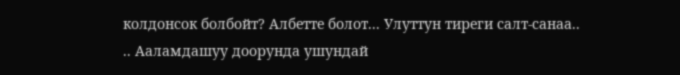колдонсок болбойт? Албетте болот... Улуттун тиреги салт-санаа..
.. Ааламдашуу доорунда ушундай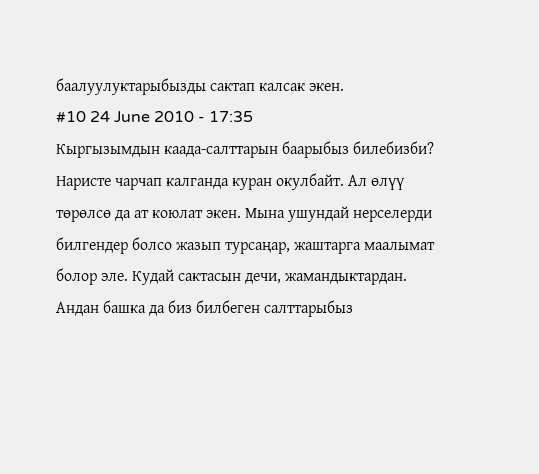баалуулуктарыбызды сактап калсак экен.
#10 24 June 2010 - 17:35
Кыргызымдын каада-салттарын баарыбыз билебизби? Наристе чарчап калганда куран окулбайт. Ал өлүү төрөлсө да ат коюлат экен. Мына ушундай нерселерди билгендер болсо жазып турсаңар, жаштарга маалымат болор эле. Кудай сактасын дечи, жамандыктардан.
Андан башка да биз билбеген салттарыбыз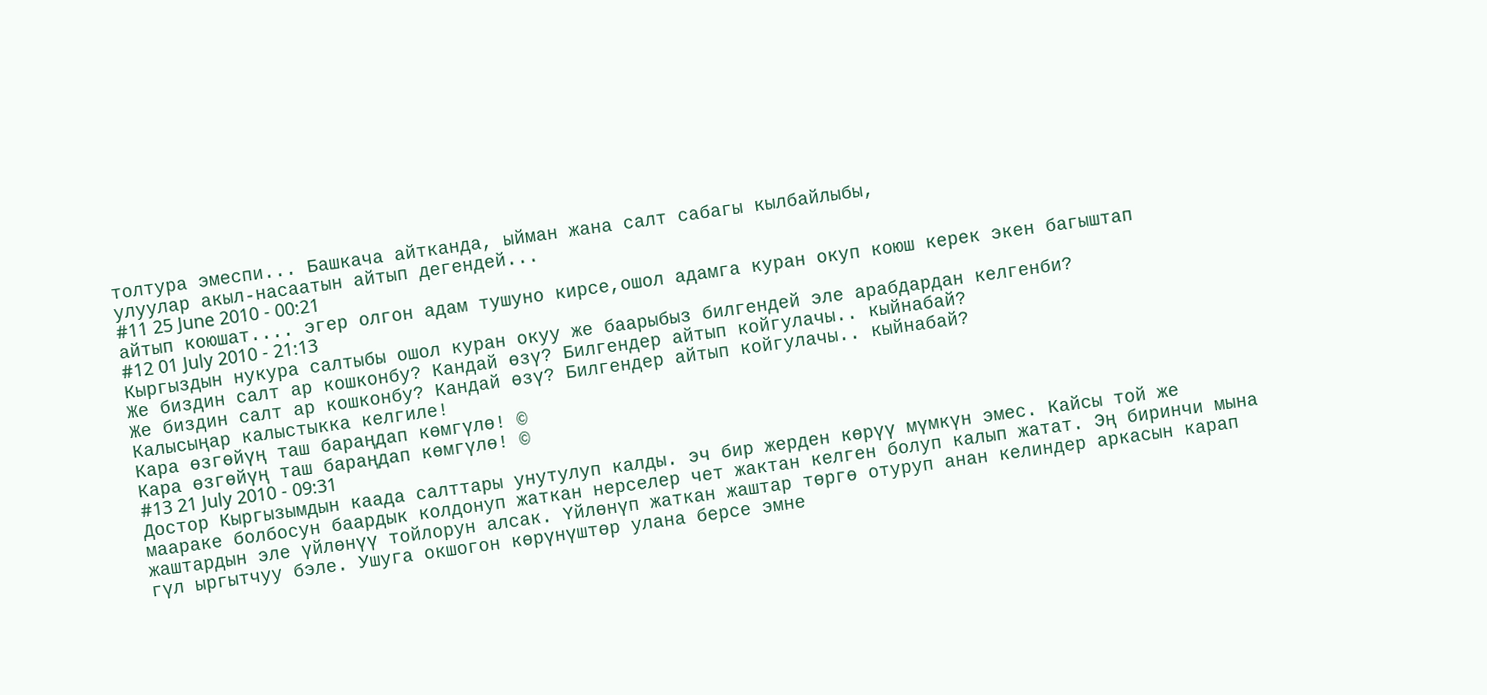толтура эмеспи... Башкача айтканда, ыйман жана салт сабагы кылбайлыбы,
улуулар акыл-насаатын айтып дегендей...
#11 25 June 2010 - 00:21
айтып коюшат.... эгер олгон адам тушуно кирсе,ошол адамга куран окуп коюш керек экен багыштап
#12 01 July 2010 - 21:13
Кыргыздын нукура салтыбы ошол куран окуу же баарыбыз билгендей эле арабдардан келгенби?
Же биздин салт ар кошконбу? Кандай өзү? Билгендер айтып койгулачы.. кыйнабай?
Же биздин салт ар кошконбу? Кандай өзү? Билгендер айтып койгулачы.. кыйнабай?
Калысыңар калыстыкка келгиле!
Кара өзгөйүң таш бараңдап көмгүлө! ©
Кара өзгөйүң таш бараңдап көмгүлө! ©
#13 21 July 2010 - 09:31
Достор Кыргызымдын каада салттары унутулуп калды. эч бир жерден көрүү мүмкүн эмес. Кайсы той же маараке болбосун баардык колдонуп жаткан нерселер чет жактан келген болуп калып жатат. Эң биринчи мына жаштардын эле үйлөнүү тойлорун алсак. Үйлөнүп жаткан жаштар төргө отуруп анан келиндер аркасын карап гүл ыргытчуу бэле. Ушуга окшогон көрүнүштөр улана берсе эмне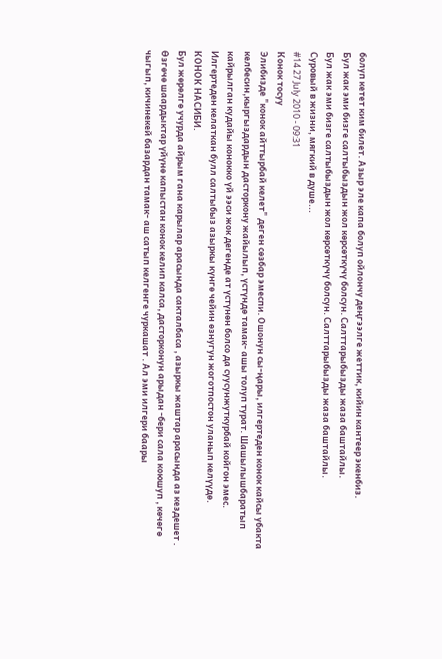болуп кетет ким билет. Азыр эле капа болуп ойлончу деңгээлге жеттик, кийин кантеер экенбиз.
Бул жак эми бизге салтыбыздын жол көрсөткүчү болсун. Салттарыбызды жаза баштайлы.
Бул жак эми бизге салтыбыздын жол көрсөткүчү болсун. Салттарыбызды жаза баштайлы.
Суровый в жизни, мягкий в душе...
#14 27 July 2010 - 09:31
Конок тосуу
Элибизде "конок айттырбай келет" деген сөзбар эмеспи. Ошонун сы-ңары, илгертеден конок кайсы убакта келбесин,кыргыздардын дасторкону жайылып, үстүндө тамак- ашы толуп турат. Шашылышбаратып кайрылган кудайы конокко үй ээси жок дегенде ат үстүнөн болсо да суусунжуткурбай койгон эмес. Илгертеден келаткан булл салтыбыз азыркы күнгө чейин өзнугун жоготпостон уланып келүүдө.
КОНОК НАСИБИ.
Бул жөрөлгө учурда айрым гана карылар арасында сакталбаса , азыркы жаштар арасында аз кездешет . Өзгөчө шаардыктар үйүнө капыстан конок келип калса, дасторконун арыдан -бери сала коюшуп , көчөгө чыгып, кичинекей базардан тамак- аш сатып келгенге чуркашат . Ал эми илгери баары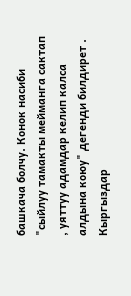башкача болчу. Конок насиби "сыйлуу тамакты мейманга сактап , уяттуу адамдар келип калса алдына коюу" дегенди билдирет . Кыргыздар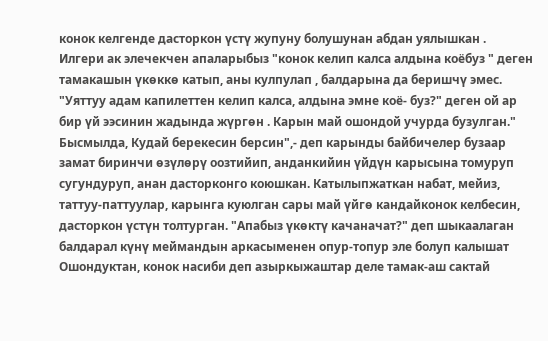конок келгенде дасторкон үстү жупуну болушунан абдан уялышкан . Илгери ак элечекчен апаларыбыз "конок келип калса алдына коёбуз " деген тамакашын үкөккө катып, аны кулпулап , балдарына да беришчү эмес. "Уяттуу адам капилеттен келип калса, алдына эмне коё- буз?" деген ой ар бир үй ээсинин жадында жүргөн . Карын май ошондой учурда бузулган." Бысмылда, Кудай берекесин берсин",- деп карынды байбичелер бузаар замат биринчи өзүлөрү оозтийип, анданкийин үйдүн карысына томуруп сугундуруп, анан дасторконго коюшкан. Катылыпжаткан набат, мейиз, таттуу-паттуулар, карынга куюлган сары май үйгө кандайконок келбесин, дасторкон үстүн толтурган. "Апабыз үкөктү качаначат?" деп шыкаалаган балдарал күнү меймандын аркасыменен опур-топур эле болуп калышат Ошондуктан, конок насиби деп азыркыжаштар деле тамак-аш сактай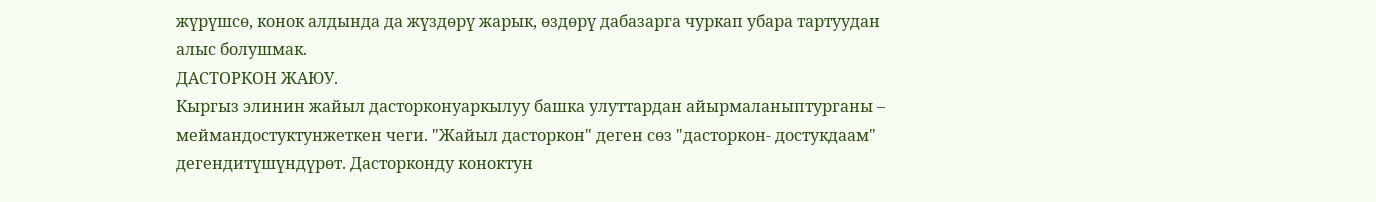жүрүшсө, конок алдында да жүздөрү жарык, өздөрү дабазарга чуркап убара тартуудан алыс болушмак.
ДАСТОРКОН ЖАЮУ.
Кыргыз элинин жайыл дасторконуаркылуу башка улуттардан айырмаланыптурганы – меймандостуктунжеткен чеги. "Жайыл дасторкон" деген сөз "дасторкон- достукдаам" дегендитүшүндүрөт. Дасторконду коноктун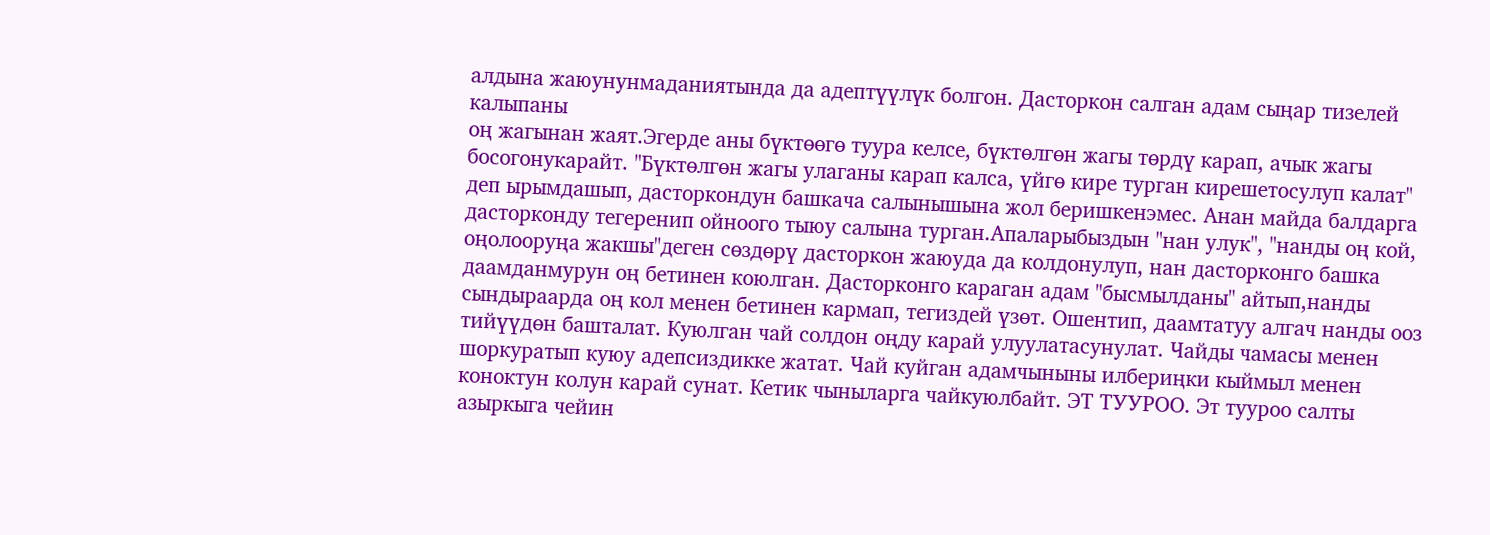алдына жаюунунмаданиятында да адептүүлүк болгон. Дасторкон салган адам сыңар тизелей калыпаны
оң жагынан жаят.Эгерде аны бүктөөгө туура келсе, бүктөлгөн жагы төрдү карап, ачык жагы босогонукарайт. "Бүктөлгөн жагы улаганы карап калса, үйгө кире турган кирешетосулуп калат" деп ырымдашып, дасторкондун башкача салынышына жол беришкенэмес. Анан майда балдарга дасторконду тегеренип ойноого тыюу салына турган.Апаларыбыздын "нан улук", "нанды оң кой, оңолооруңа жакшы"деген сөздөрү дасторкон жаюуда да колдонулуп, нан дасторконго башка даамданмурун оң бетинен коюлган. Дасторконго караган адам "бысмылданы" айтып,нанды сындыраарда оң кол менен бетинен кармап, тегиздей үзөт. Ошентип, даамтатуу алгач нанды ооз тийүүдөн башталат. Куюлган чай солдон оңду карай улуулатасунулат. Чайды чамасы менен шоркуратып куюу адепсиздикке жатат. Чай куйган адамчыныны илбериңки кыймыл менен коноктун колун карай сунат. Кетик чыныларга чайкуюлбайт. ЭТ ТУУРОО. Эт тууроо салты азыркыга чейин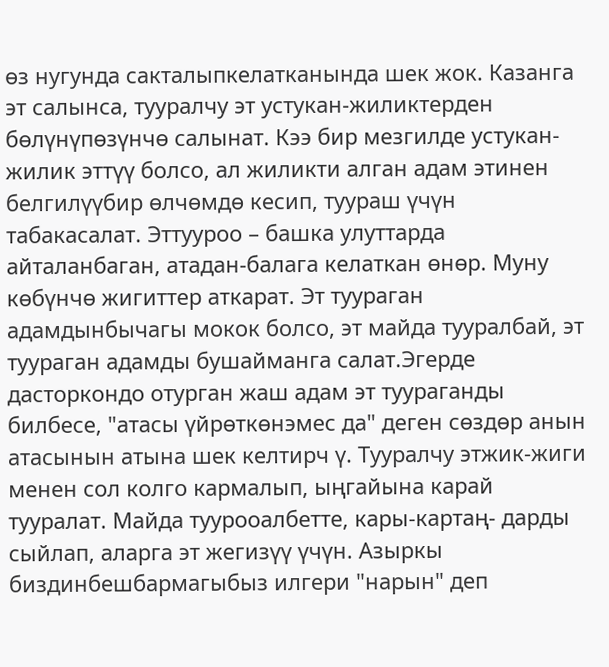өз нугунда сакталыпкелатканында шек жок. Казанга эт салынса, тууралчу эт устукан-жиликтерден бөлүнүпөзүнчө салынат. Кээ бир мезгилде устукан-жилик эттүү болсо, ал жиликти алган адам этинен белгилүүбир өлчөмдө кесип, туураш үчүн табакасалат. Эттууроо – башка улуттарда айталанбаган, атадан-балага келаткан өнөр. Муну көбүнчө жигиттер аткарат. Эт туураган адамдынбычагы мокок болсо, эт майда тууралбай, эт туураган адамды бушайманга салат.Эгерде дасторкондо отурган жаш адам эт туураганды билбесе, "атасы үйрөткөнэмес да" деген сөздөр анын атасынын атына шек келтирч ү. Тууралчу этжик-жиги менен сол колго кармалып, ыңгайына карай тууралат. Майда туурооалбетте, кары-картаң- дарды сыйлап, аларга эт жегизүү үчүн. Азыркы биздинбешбармагыбыз илгери "нарын" деп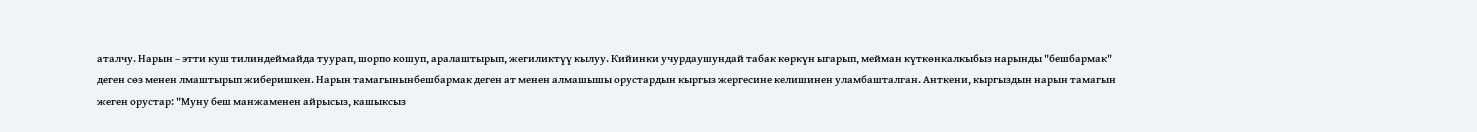аталчу. Нарын – этти куш тилиндеймайда туурап, шорпо кошуп, аралаштырып, жегиликтүү кылуу. Кийинки учурдаушундай табак көркүн ыгарып, мейман күткөнкалкыбыз нарынды "бешбармак" деген сөз менен лмаштырып жиберишкен. Нарын тамагынынбешбармак деген ат менен алмашышы орустардын кыргыз жергесине келишинен уламбашталган. Анткени, кыргыздын нарын тамагын жеген орустар: "Муну беш манжаменен айрысыз, кашыксыз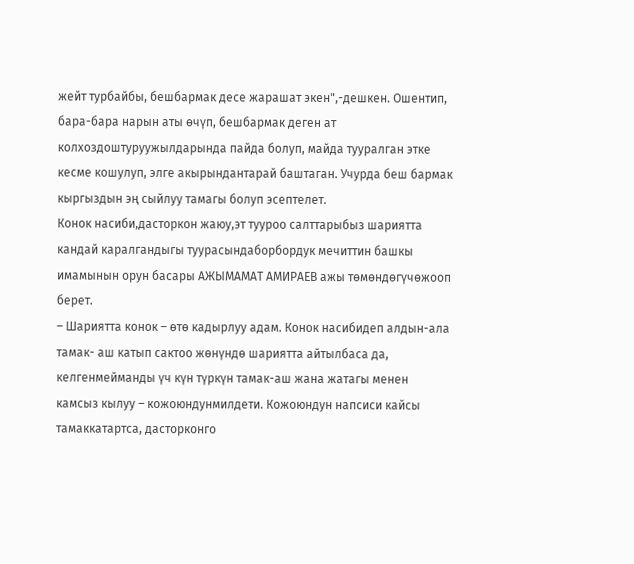жейт турбайбы, бешбармак десе жарашат экен",-дешкен. Ошентип, бара-бара нарын аты өчүп, бешбармак деген ат колхоздоштуруужылдарында пайда болуп, майда тууралган этке кесме кошулуп, элге акырындантарай баштаган. Учурда беш бармак кыргыздын эң сыйлуу тамагы болуп эсептелет.
Конок насиби,дасторкон жаюу,эт тууроо салттарыбыз шариятта кандай каралгандыгы туурасындаборбордук мечиттин башкы имамынын орун басары АЖЫМАМАТ АМИРАЕВ ажы төмөндөгүчөжооп берет.
– Шариятта конок – өтө кадырлуу адам. Конок насибидеп алдын-ала тамак- аш катып сактоо жөнүндө шариятта айтылбаса да, келгенмейманды үч күн түркүн тамак-аш жана жатагы менен камсыз кылуу – кожоюндунмилдети. Кожоюндун напсиси кайсы тамаккатартса, дасторконго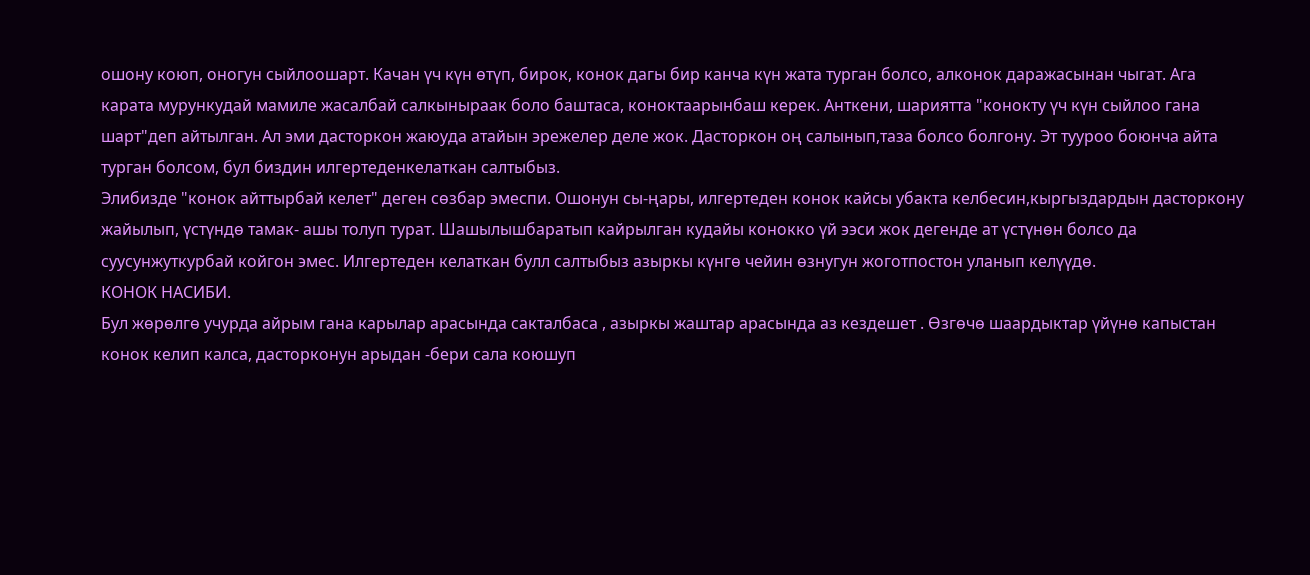ошону коюп, оногун сыйлоошарт. Качан үч күн өтүп, бирок, конок дагы бир канча күн жата турган болсо, алконок даражасынан чыгат. Ага карата мурункудай мамиле жасалбай салкыныраак боло баштаса, коноктаарынбаш керек. Анткени, шариятта "конокту үч күн сыйлоо гана шарт"деп айтылган. Ал эми дасторкон жаюуда атайын эрежелер деле жок. Дасторкон оң салынып,таза болсо болгону. Эт тууроо боюнча айта турган болсом, бул биздин илгертеденкелаткан салтыбыз.
Элибизде "конок айттырбай келет" деген сөзбар эмеспи. Ошонун сы-ңары, илгертеден конок кайсы убакта келбесин,кыргыздардын дасторкону жайылып, үстүндө тамак- ашы толуп турат. Шашылышбаратып кайрылган кудайы конокко үй ээси жок дегенде ат үстүнөн болсо да суусунжуткурбай койгон эмес. Илгертеден келаткан булл салтыбыз азыркы күнгө чейин өзнугун жоготпостон уланып келүүдө.
КОНОК НАСИБИ.
Бул жөрөлгө учурда айрым гана карылар арасында сакталбаса , азыркы жаштар арасында аз кездешет . Өзгөчө шаардыктар үйүнө капыстан конок келип калса, дасторконун арыдан -бери сала коюшуп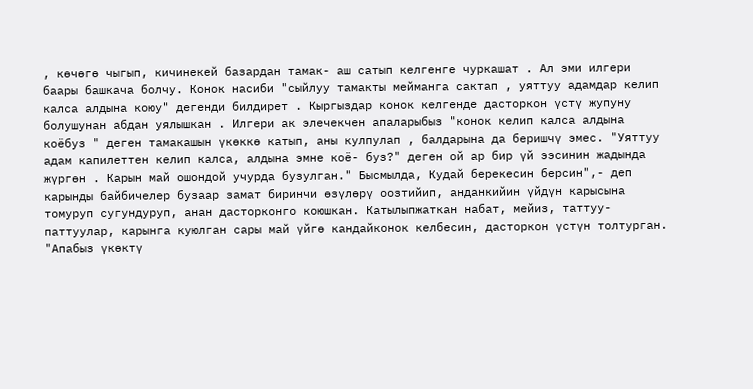, көчөгө чыгып, кичинекей базардан тамак- аш сатып келгенге чуркашат . Ал эми илгери баары башкача болчу. Конок насиби "сыйлуу тамакты мейманга сактап , уяттуу адамдар келип калса алдына коюу" дегенди билдирет . Кыргыздар конок келгенде дасторкон үстү жупуну болушунан абдан уялышкан . Илгери ак элечекчен апаларыбыз "конок келип калса алдына коёбуз " деген тамакашын үкөккө катып, аны кулпулап , балдарына да беришчү эмес. "Уяттуу адам капилеттен келип калса, алдына эмне коё- буз?" деген ой ар бир үй ээсинин жадында жүргөн . Карын май ошондой учурда бузулган." Бысмылда, Кудай берекесин берсин",- деп карынды байбичелер бузаар замат биринчи өзүлөрү оозтийип, анданкийин үйдүн карысына томуруп сугундуруп, анан дасторконго коюшкан. Катылыпжаткан набат, мейиз, таттуу-паттуулар, карынга куюлган сары май үйгө кандайконок келбесин, дасторкон үстүн толтурган. "Апабыз үкөктү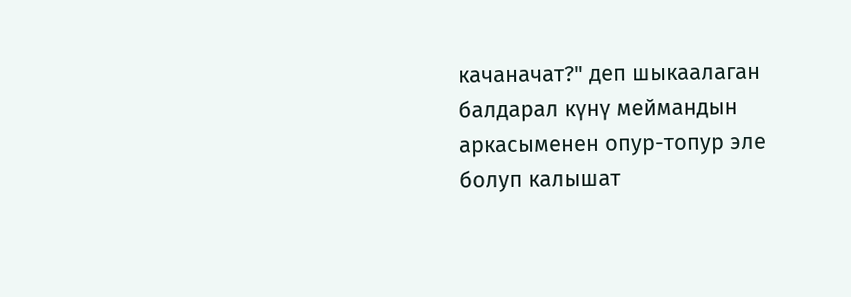качаначат?" деп шыкаалаган балдарал күнү меймандын аркасыменен опур-топур эле болуп калышат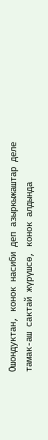Ошондуктан, конок насиби деп азыркыжаштар деле тамак-аш сактай жүрүшсө, конок алдында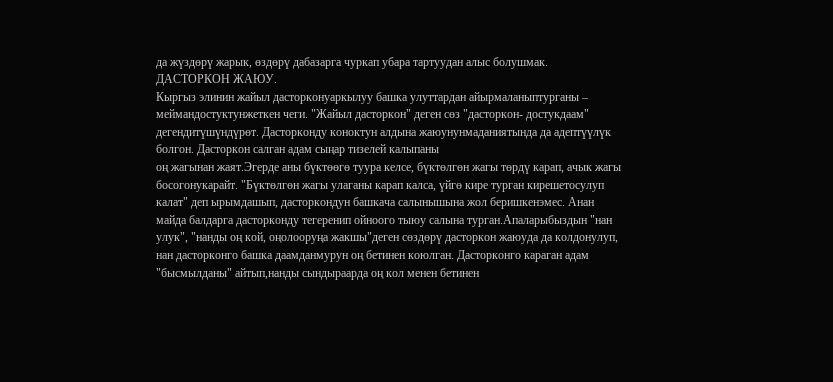да жүздөрү жарык, өздөрү дабазарга чуркап убара тартуудан алыс болушмак.
ДАСТОРКОН ЖАЮУ.
Кыргыз элинин жайыл дасторконуаркылуу башка улуттардан айырмаланыптурганы – меймандостуктунжеткен чеги. "Жайыл дасторкон" деген сөз "дасторкон- достукдаам" дегендитүшүндүрөт. Дасторконду коноктун алдына жаюунунмаданиятында да адептүүлүк болгон. Дасторкон салган адам сыңар тизелей калыпаны
оң жагынан жаят.Эгерде аны бүктөөгө туура келсе, бүктөлгөн жагы төрдү карап, ачык жагы босогонукарайт. "Бүктөлгөн жагы улаганы карап калса, үйгө кире турган кирешетосулуп калат" деп ырымдашып, дасторкондун башкача салынышына жол беришкенэмес. Анан майда балдарга дасторконду тегеренип ойноого тыюу салына турган.Апаларыбыздын "нан улук", "нанды оң кой, оңолооруңа жакшы"деген сөздөрү дасторкон жаюуда да колдонулуп, нан дасторконго башка даамданмурун оң бетинен коюлган. Дасторконго караган адам "бысмылданы" айтып,нанды сындыраарда оң кол менен бетинен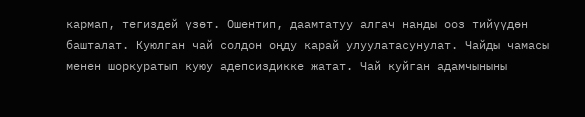кармап, тегиздей үзөт. Ошентип, даамтатуу алгач нанды ооз тийүүдөн башталат. Куюлган чай солдон оңду карай улуулатасунулат. Чайды чамасы менен шоркуратып куюу адепсиздикке жатат. Чай куйган адамчыныны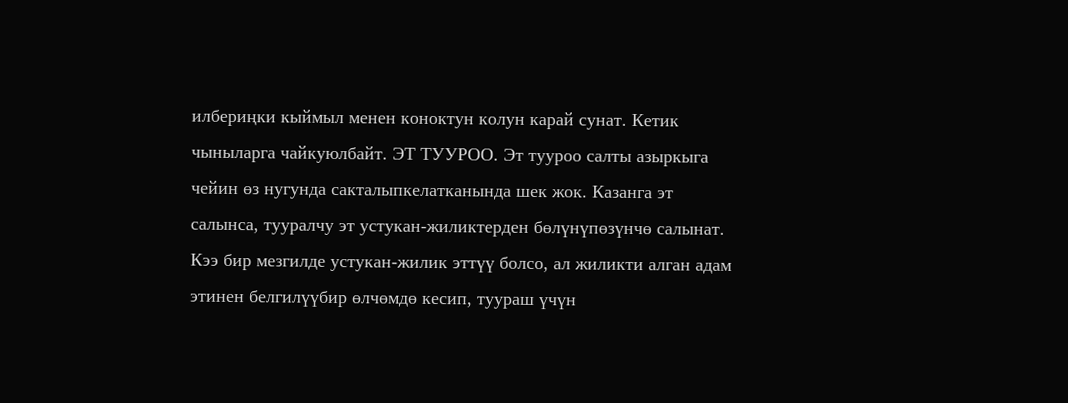илбериңки кыймыл менен коноктун колун карай сунат. Кетик чыныларга чайкуюлбайт. ЭТ ТУУРОО. Эт тууроо салты азыркыга чейин өз нугунда сакталыпкелатканында шек жок. Казанга эт салынса, тууралчу эт устукан-жиликтерден бөлүнүпөзүнчө салынат. Кээ бир мезгилде устукан-жилик эттүү болсо, ал жиликти алган адам этинен белгилүүбир өлчөмдө кесип, туураш үчүн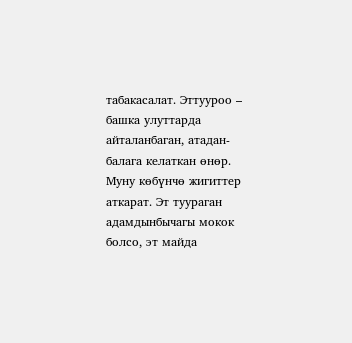табакасалат. Эттууроо – башка улуттарда айталанбаган, атадан-балага келаткан өнөр. Муну көбүнчө жигиттер аткарат. Эт туураган адамдынбычагы мокок болсо, эт майда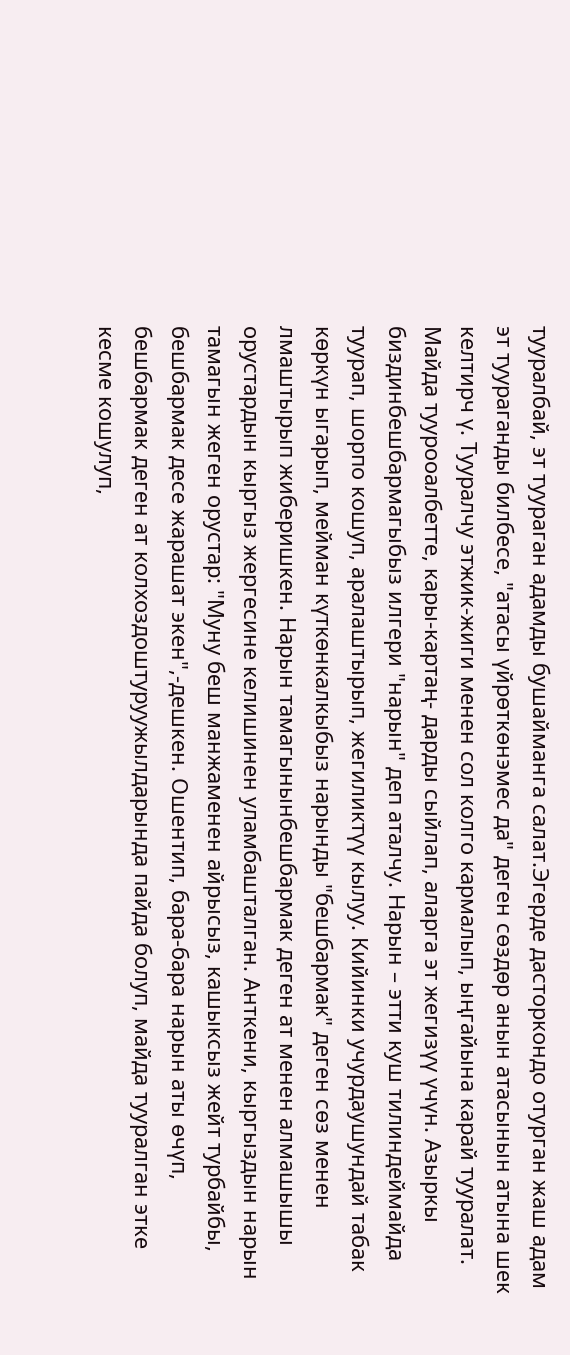тууралбай, эт туураган адамды бушайманга салат.Эгерде дасторкондо отурган жаш адам эт туураганды билбесе, "атасы үйрөткөнэмес да" деген сөздөр анын атасынын атына шек келтирч ү. Тууралчу этжик-жиги менен сол колго кармалып, ыңгайына карай тууралат. Майда туурооалбетте, кары-картаң- дарды сыйлап, аларга эт жегизүү үчүн. Азыркы биздинбешбармагыбыз илгери "нарын" деп аталчу. Нарын – этти куш тилиндеймайда туурап, шорпо кошуп, аралаштырып, жегиликтүү кылуу. Кийинки учурдаушундай табак көркүн ыгарып, мейман күткөнкалкыбыз нарынды "бешбармак" деген сөз менен лмаштырып жиберишкен. Нарын тамагынынбешбармак деген ат менен алмашышы орустардын кыргыз жергесине келишинен уламбашталган. Анткени, кыргыздын нарын тамагын жеген орустар: "Муну беш манжаменен айрысыз, кашыксыз жейт турбайбы, бешбармак десе жарашат экен",-дешкен. Ошентип, бара-бара нарын аты өчүп, бешбармак деген ат колхоздоштуруужылдарында пайда болуп, майда тууралган этке кесме кошулуп,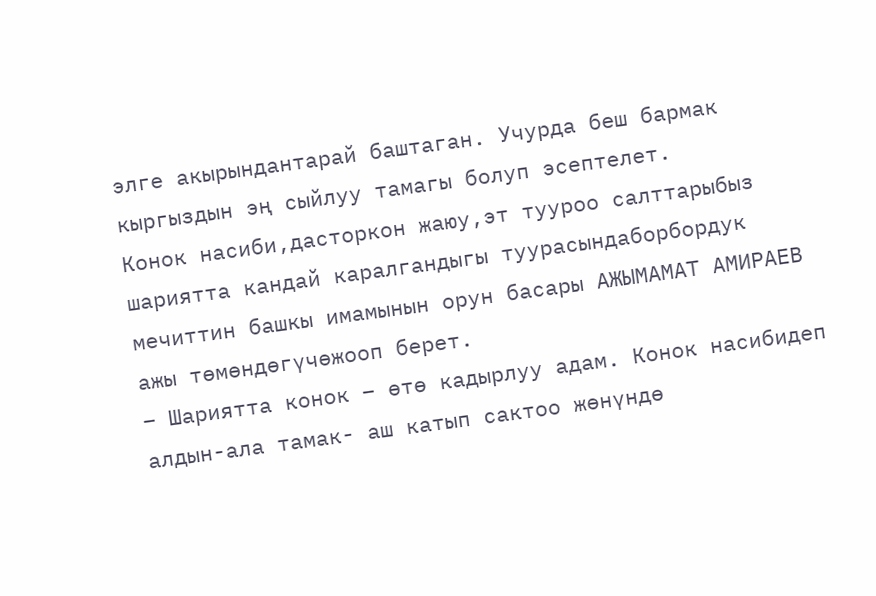элге акырындантарай баштаган. Учурда беш бармак кыргыздын эң сыйлуу тамагы болуп эсептелет.
Конок насиби,дасторкон жаюу,эт тууроо салттарыбыз шариятта кандай каралгандыгы туурасындаборбордук мечиттин башкы имамынын орун басары АЖЫМАМАТ АМИРАЕВ ажы төмөндөгүчөжооп берет.
– Шариятта конок – өтө кадырлуу адам. Конок насибидеп алдын-ала тамак- аш катып сактоо жөнүндө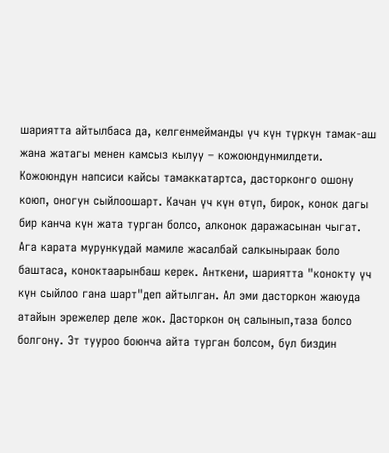шариятта айтылбаса да, келгенмейманды үч күн түркүн тамак-аш жана жатагы менен камсыз кылуу – кожоюндунмилдети. Кожоюндун напсиси кайсы тамаккатартса, дасторконго ошону коюп, оногун сыйлоошарт. Качан үч күн өтүп, бирок, конок дагы бир канча күн жата турган болсо, алконок даражасынан чыгат. Ага карата мурункудай мамиле жасалбай салкыныраак боло баштаса, коноктаарынбаш керек. Анткени, шариятта "конокту үч күн сыйлоо гана шарт"деп айтылган. Ал эми дасторкон жаюуда атайын эрежелер деле жок. Дасторкон оң салынып,таза болсо болгону. Эт тууроо боюнча айта турган болсом, бул биздин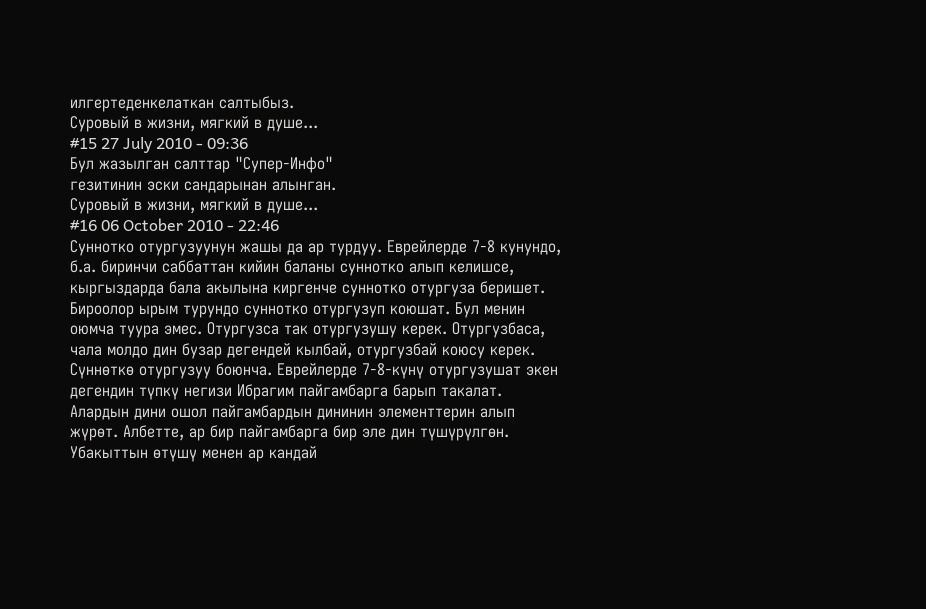илгертеденкелаткан салтыбыз.
Суровый в жизни, мягкий в душе...
#15 27 July 2010 - 09:36
Бул жазылган салттар "Супер-Инфо"
гезитинин эски сандарынан алынган.
Суровый в жизни, мягкий в душе...
#16 06 October 2010 - 22:46
Суннотко отургузуунун жашы да ар турдуу. Еврейлерде 7-8 кунундо, б.а. биринчи саббаттан кийин баланы суннотко алып келишсе, кыргыздарда бала акылына киргенче суннотко отургуза беришет. Бироолор ырым турундо суннотко отургузуп коюшат. Бул менин оюмча туура эмес. Отургузса так отургузушу керек. Отургузбаса,
чала молдо дин бузар дегендей кылбай, отургузбай коюсу керек.
Сүннөткө отургузуу боюнча. Еврейлерде 7-8-күнү отургузушат экен дегендин түпкү негизи Ибрагим пайгамбарга барып такалат. Алардын дини ошол пайгамбардын дининин элементтерин алып жүрөт. Албетте, ар бир пайгамбарга бир эле дин түшүрүлгөн. Убакыттын өтүшү менен ар кандай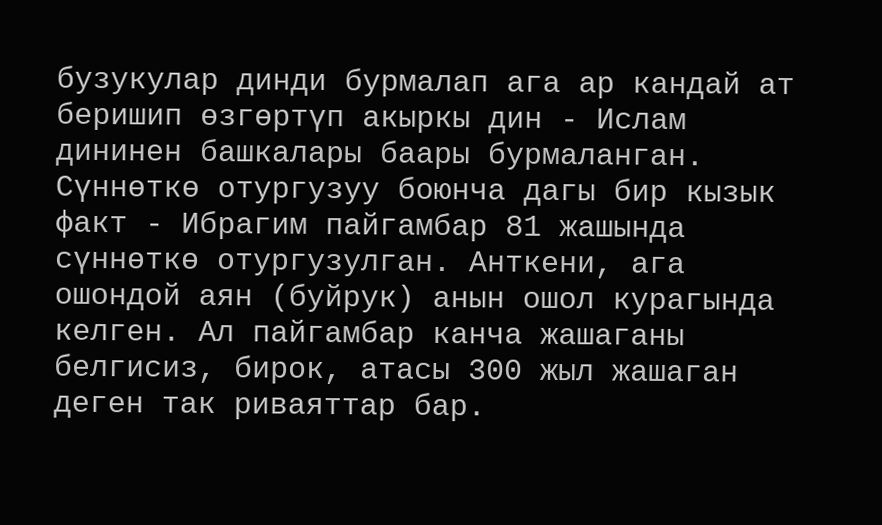бузукулар динди бурмалап ага ар кандай ат беришип өзгөртүп акыркы дин - Ислам дининен башкалары баары бурмаланган. Сүннөткө отургузуу боюнча дагы бир кызык факт - Ибрагим пайгамбар 81 жашында сүннөткө отургузулган. Анткени, ага ошондой аян (буйрук) анын ошол курагында келген. Ал пайгамбар канча жашаганы белгисиз, бирок, атасы 300 жыл жашаган деген так риваяттар бар.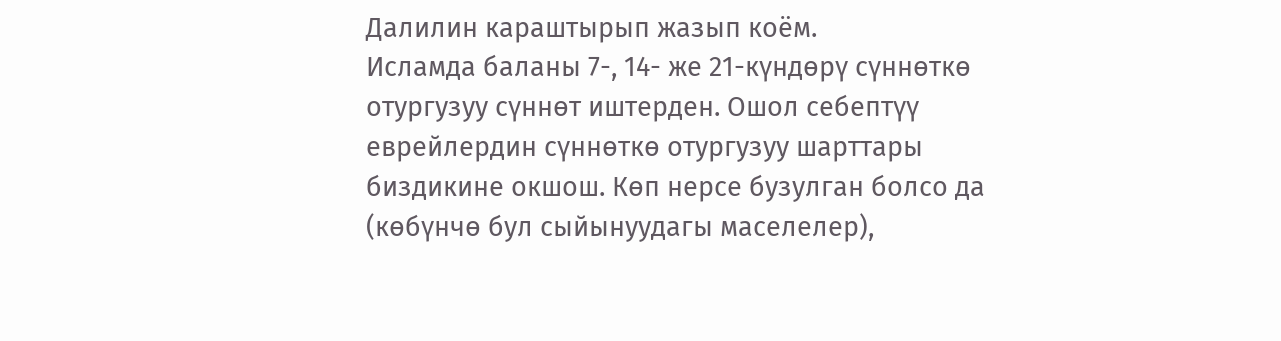Далилин караштырып жазып коём.
Исламда баланы 7-, 14- же 21-күндөрү сүннөткө отургузуу сүннөт иштерден. Ошол себептүү еврейлердин сүннөткө отургузуу шарттары биздикине окшош. Көп нерсе бузулган болсо да (көбүнчө бул сыйынуудагы маселелер),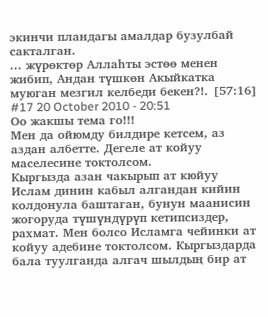экинчи пландагы амалдар бузулбай сакталган.
... жүрөктөр Аллаhты эстөө менен жибип, Андан түшкөн Акыйкатка муюган мезгил келбеди бекен?!. [57:16]
#17 20 October 2010 - 20:51
Оо жакшы тема го!!!
Мен да ойюмду билдире кетсем, аз аздан албетте. Дегеле ат койуу маселесине токтолсом.
Кыргызда азан чакырып ат кюйуу Ислам динин кабыл алгандан кийин колдонула баштаган, бунун маанисин жогоруда түшүндүрүп кетипсиздер, рахмат. Мен болсо Исламга чейинки ат койуу адебине токтолсом. Кыргыздарда бала туулганда алгач шылдың бир ат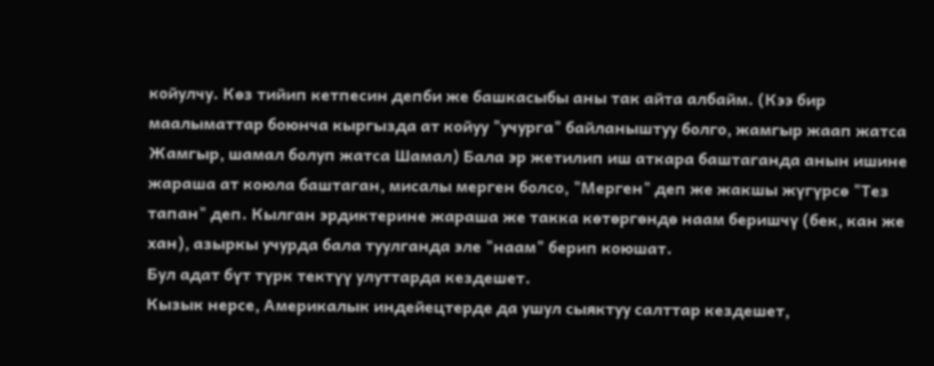койулчу. Көз тийип кетпесин депби же башкасыбы аны так айта албайм. (Кээ бир маалыматтар боюнча кыргызда ат койуу "учурга" байланыштуу болго, жамгыр жаап жатса Жамгыр, шамал болуп жатса Шамал) Бала эр жетилип иш аткара баштаганда анын ишине жараша ат коюла баштаган, мисалы мерген болсо, "Мерген" деп же жакшы жүгүрсө "Тез тапан" деп. Кылган эрдиктерине жараша же такка көтөргөндө наам беришчү (бек, кан же хан), азыркы учурда бала туулганда эле "наам" берип коюшат.
Бул адат бүт түрк тектүү улуттарда кездешет.
Кызык нерсе, Америкалык индейецтерде да ушул сыяктуу салттар кездешет,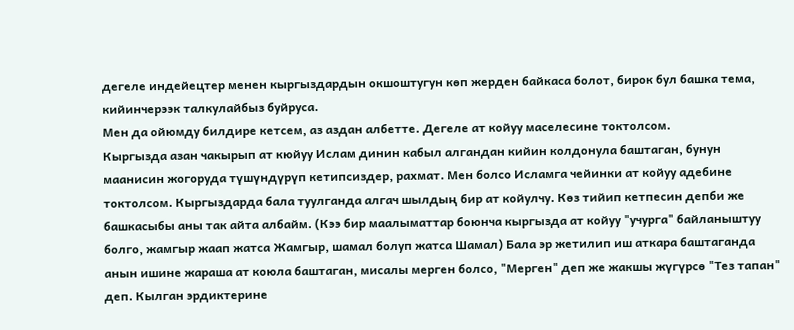дегеле индейецтер менен кыргыздардын окшоштугун көп жерден байкаса болот, бирок бул башка тема, кийинчерээк талкулайбыз буйруса.
Мен да ойюмду билдире кетсем, аз аздан албетте. Дегеле ат койуу маселесине токтолсом.
Кыргызда азан чакырып ат кюйуу Ислам динин кабыл алгандан кийин колдонула баштаган, бунун маанисин жогоруда түшүндүрүп кетипсиздер, рахмат. Мен болсо Исламга чейинки ат койуу адебине токтолсом. Кыргыздарда бала туулганда алгач шылдың бир ат койулчу. Көз тийип кетпесин депби же башкасыбы аны так айта албайм. (Кээ бир маалыматтар боюнча кыргызда ат койуу "учурга" байланыштуу болго, жамгыр жаап жатса Жамгыр, шамал болуп жатса Шамал) Бала эр жетилип иш аткара баштаганда анын ишине жараша ат коюла баштаган, мисалы мерген болсо, "Мерген" деп же жакшы жүгүрсө "Тез тапан" деп. Кылган эрдиктерине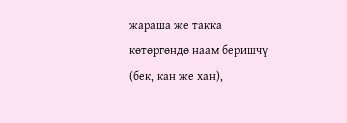жараша же такка көтөргөндө наам беришчү (бек, кан же хан),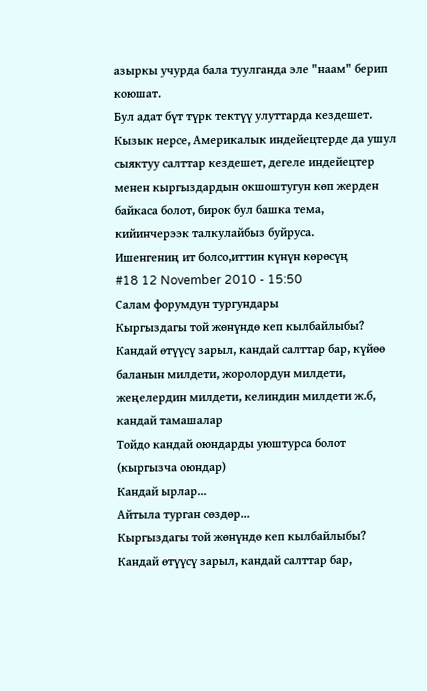азыркы учурда бала туулганда эле "наам" берип коюшат.
Бул адат бүт түрк тектүү улуттарда кездешет.
Кызык нерсе, Америкалык индейецтерде да ушул сыяктуу салттар кездешет, дегеле индейецтер менен кыргыздардын окшоштугун көп жерден байкаса болот, бирок бул башка тема, кийинчерээк талкулайбыз буйруса.
Ишенгениң ит болсо,иттин күнүн көрөсүң
#18 12 November 2010 - 15:50
Салам форумдун тургундары
Кыргыздагы той жөнүндө кеп кылбайлыбы?
Кандай өтүүсү зарыл, кандай салттар бар, күйөө баланын милдети, жоролордун милдети, жеңелердин милдети, келиндин милдети ж.б,
кандай тамашалар
Тойдо кандай оюндарды уюштурса болот (кыргызча оюндар)
Кандай ырлар...
Айтыла турган сөздөр...
Кыргыздагы той жөнүндө кеп кылбайлыбы?
Кандай өтүүсү зарыл, кандай салттар бар,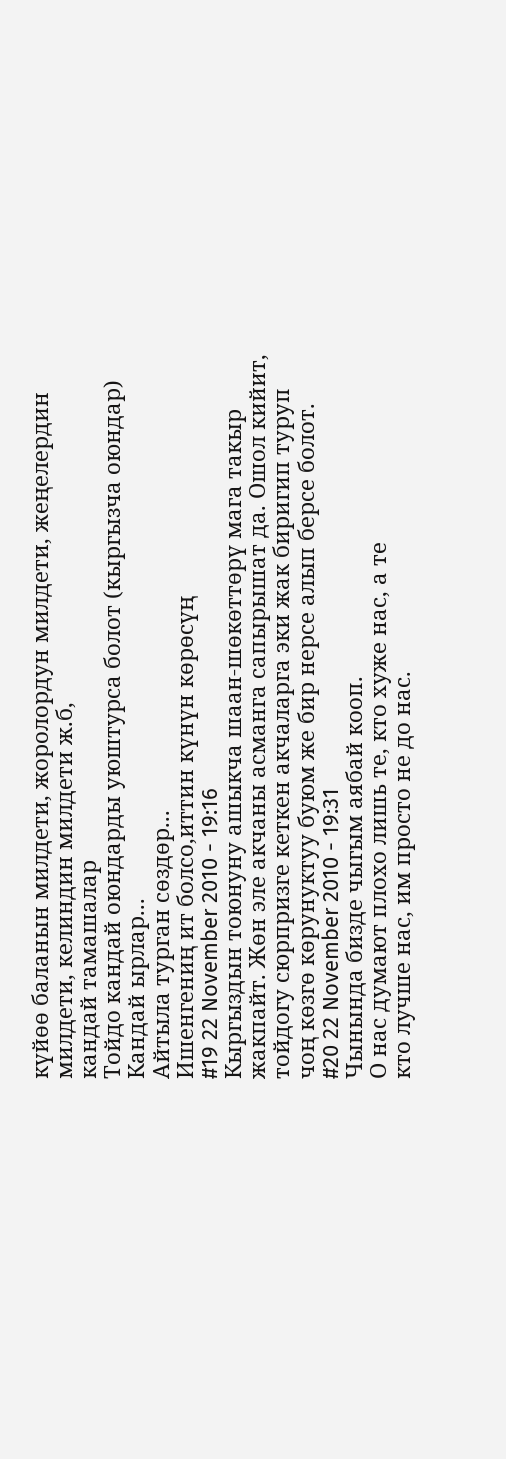күйөө баланын милдети, жоролордун милдети, жеңелердин милдети, келиндин милдети ж.б,
кандай тамашалар
Тойдо кандай оюндарды уюштурса болот (кыргызча оюндар)
Кандай ырлар...
Айтыла турган сөздөр...
Ишенгениң ит болсо,иттин күнүн көрөсүң
#19 22 November 2010 - 19:16
Кыргыздын тоюнуну ашыкча шаан-шөкөттөрү мага такыр жакпайт. Жөн эле акчаны асманга сапырышат да. Ошол кийит, тойдогу сюрпризге кеткен акчаларга эки жак биригип туруп чоң көзгө көрунуктуу буюм же бир нерсе алып берсе болот.
#20 22 November 2010 - 19:31
Чынында бизде чыгым аябай кооп.
О нас думают плохо лишь те, кто хуже нас, а те
кто лучше нас, им просто не до нас.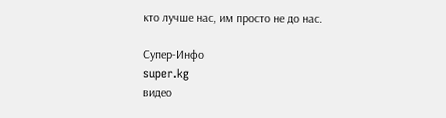кто лучше нас, им просто не до нас.

Супер-Инфо
super.kg
видео